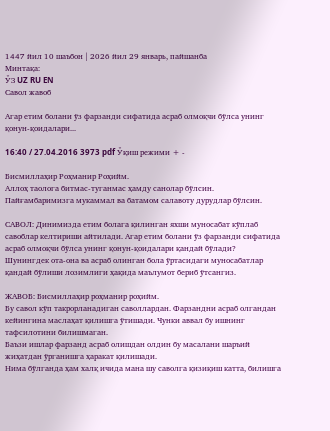1447 йил 10 шаъбон | 2026 йил 29 январь, пайшанба
Минтақа:
ЎЗ UZ RU EN
Савол жавоб

Агар етим болани ўз фарзанди сифатида асраб олмоқчи бўлса унинг қонун-қоидалари...

16:40 / 27.04.2016 3973 pdf Ўқиш режими + -

Бисмиллаҳир Роҳманир Роҳийм.
Аллоҳ таолога битмас-туганмас ҳамду санолар бўлсин.
Пайғамбаримизга мукаммал ва батамом салавоту дурудлар бўлсин.

САВОЛ: Динимизда етим болага қилинган яхши муносабат кўплаб савоблар келтириши айтилади. Агар етим болани ўз фарзанди сифатида асраб олмоқчи бўлса унинг қонун-қоидалари қандай бўлади? Шунингдек ота-она ва асраб олинган бола ўртасидаги муносабатлар қандай бўлиши лозимлиги ҳақида маълумот бериб ўтсангиз.

ЖАВОБ: Бисмиллаҳир роҳманир роҳийм.
Бу савол кўп такрорланадиган саволлардан. Фарзандни асраб олгандан кейингина маслаҳат қилишга ўтишади. Чунки аввал бу ишнинг тафсилотини билишмаган.
Баъзи ишлар фарзанд асраб олишдан олдин бу масалани шаръий жиҳатдан ўрганишга ҳаракат қилишади.
Нима бўлганда ҳам халқ ичида мана шу саволга қизиқиш катта, билишга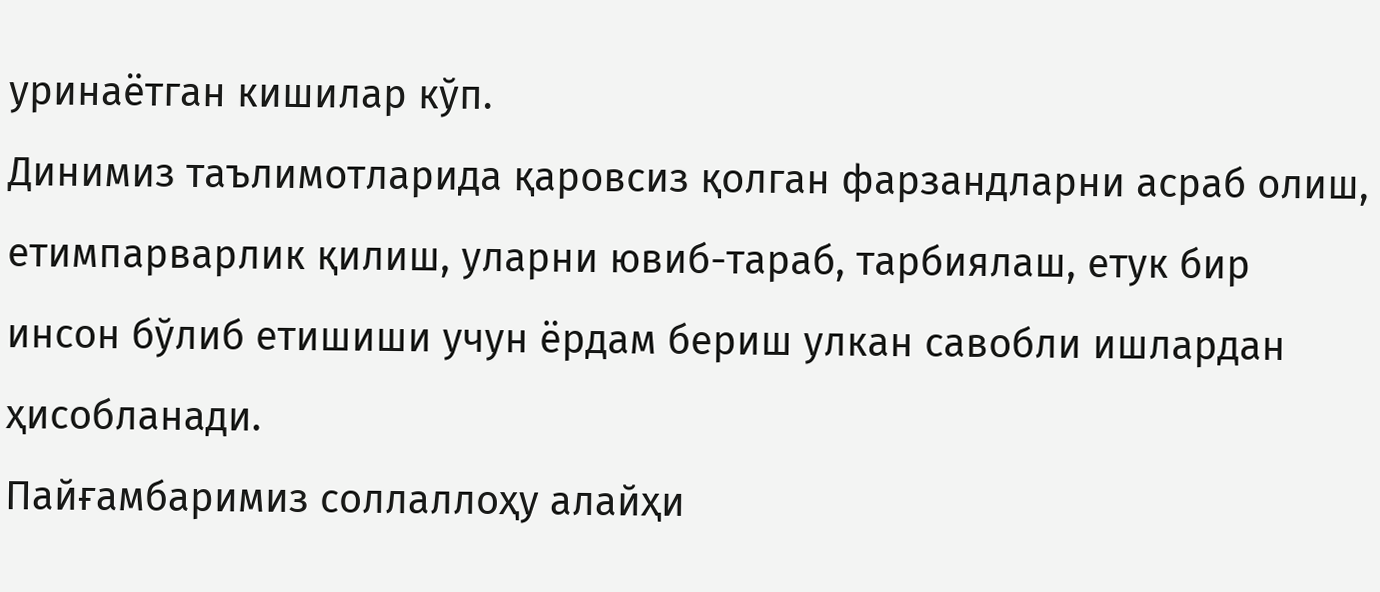уринаётган кишилар кўп.
Динимиз таълимотларида қаровсиз қолган фарзандларни асраб олиш, етимпарварлик қилиш, уларни ювиб-тараб, тарбиялаш, етук бир инсон бўлиб етишиши учун ёрдам бериш улкан савобли ишлардан ҳисобланади.
Пайғамбаримиз соллаллоҳу алайҳи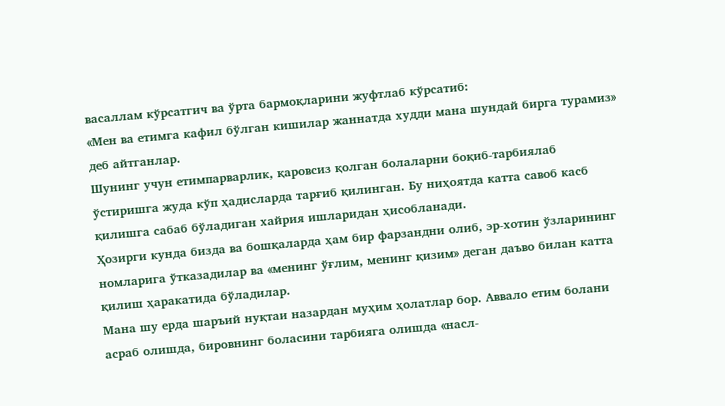васаллам кўрсатгич ва ўрта бармоқларини жуфтлаб кўрсатиб:
«Мен ва етимга кафил бўлган кишилар жаннатда худди мана шундай бирга турамиз» деб айтганлар.
Шунинг учун етимпарварлик, қаровсиз қолган болаларни боқиб-тарбиялаб ўстиришга жуда кўп ҳадисларда тарғиб қилинган. Бу ниҳоятда катта савоб касб қилишга сабаб бўладиган хайрия ишларидан ҳисобланади.
Ҳозирги кунда бизда ва бошқаларда ҳам бир фарзандни олиб, эр-хотин ўзларининг номларига ўтказадилар ва «менинг ўғлим, менинг қизим» деган даъво билан катта қилиш ҳаракатида бўладилар.
Мана шу ерда шаръий нуқтаи назардан муҳим ҳолатлар бор. Аввало етим болани асраб олишда, бировнинг боласини тарбияга олишда «насл-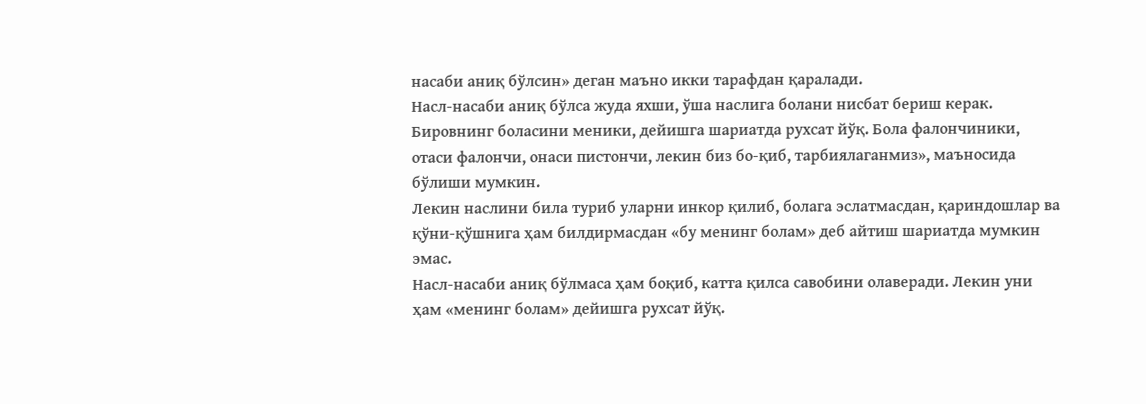насаби аниқ бўлсин» деган маъно икки тарафдан қаралади.
Насл-насаби аниқ бўлса жуда яхши, ўша наслига болани нисбат бериш керак. Бировнинг боласини меники, дейишга шариатда рухсат йўқ. Бола фалончиники, отаси фалончи, онаси пистончи, лекин биз бо-қиб, тарбиялаганмиз», маъносида бўлиши мумкин.
Лекин наслини била туриб уларни инкор қилиб, болага эслатмасдан, қариндошлар ва қўни-қўшнига ҳам билдирмасдан «бу менинг болам» деб айтиш шариатда мумкин эмас.
Насл-насаби аниқ бўлмаса ҳам боқиб, катта қилса савобини олаверади. Лекин уни ҳам «менинг болам» дейишга рухсат йўқ.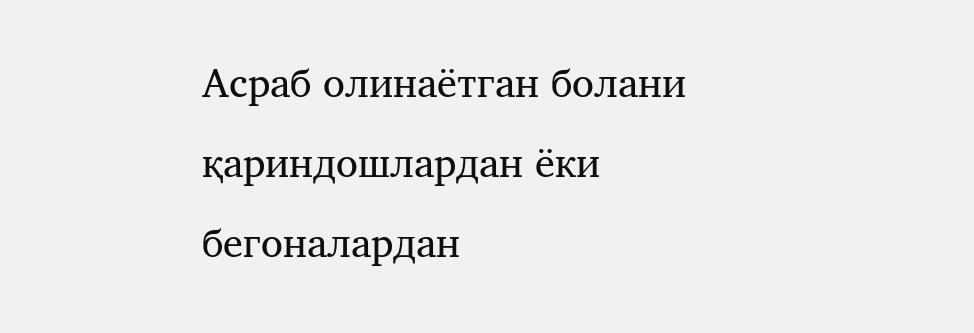Асраб олинаётган болани қариндошлардан ёки бегоналардан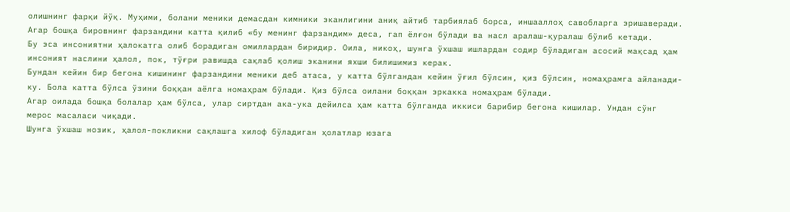олишнинг фарқи йўқ. Муҳими, болани меники демасдан кимники эканлигини аниқ айтиб тарбиялаб борса, иншааллоҳ савобларга эришаверади.
Агар бошқа бировнинг фарзандини катта қилиб «бу менинг фарзандим» деса, гап ёлғон бўлади ва насл аралаш-қуралаш бўлиб кетади.
Бу эса инсониятни ҳалокатга олиб борадиган омиллардан биридир. Оила, никоҳ, шунга ўхшаш ишлардан содир бўладиган асосий мақсад ҳам инсоният наслини ҳалол, пок, тўғри равишда сақлаб қолиш эканини яхши билишимиз керак.
Бундан кейин бир бегона кишининг фарзандини меники деб атаса, у катта бўлгандан кейин ўғил бўлсин, қиз бўлсин, номаҳрамга айланади-ку. Бола катта бўлса ўзини боққан аёлга номаҳрам бўлади. Қиз бўлса оилани боққан эркакка номаҳрам бўлади.
Агар оилада бошқа болалар ҳам бўлса, улар сиртдан ака-ука дейилса ҳам катта бўлганда иккиси барибир бегона кишилар. Ундан сўнг мерос масаласи чиқади.
Шунга ўхшаш нозик, ҳалол-покликни сақлашга хилоф бўладиган ҳолатлар юзага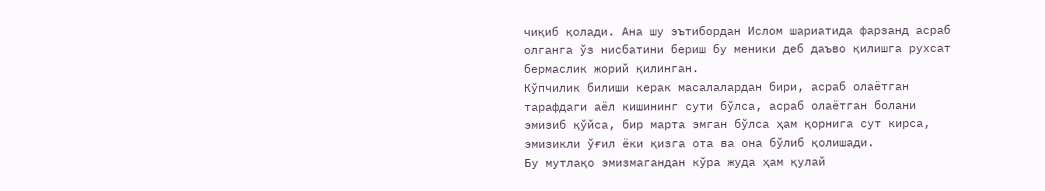чиқиб қолади. Ана шу эътибордан Ислом шариатида фарзанд асраб олганга ўз нисбатини бериш бу меники деб даъво қилишга рухсат бермаслик жорий қилинган.
Кўпчилик билиши керак масалалардан бири, асраб олаётган тарафдаги аёл кишининг сути бўлса, асраб олаётган болани эмизиб қўйса, бир марта эмган бўлса ҳам қорнига сут кирса, эмизикли ўғил ёки қизга ота ва она бўлиб қолишади.
Бу мутлақо эмизмагандан кўра жуда ҳам қулай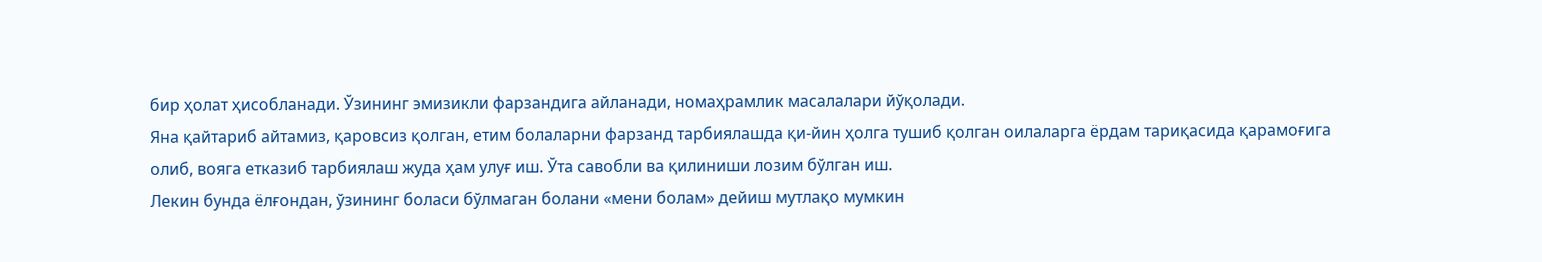бир ҳолат ҳисобланади. Ўзининг эмизикли фарзандига айланади, номаҳрамлик масалалари йўқолади.
Яна қайтариб айтамиз, қаровсиз қолган, етим болаларни фарзанд тарбиялашда қи-йин ҳолга тушиб қолган оилаларга ёрдам тариқасида қарамоғига олиб, вояга етказиб тарбиялаш жуда ҳам улуғ иш. Ўта савобли ва қилиниши лозим бўлган иш.
Лекин бунда ёлғондан, ўзининг боласи бўлмаган болани «мени болам» дейиш мутлақо мумкин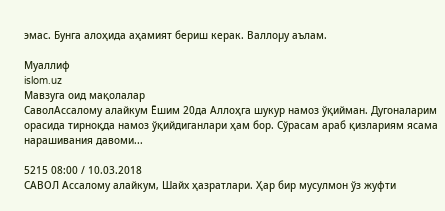эмас. Бунга алоҳида аҳамият бериш керак. Валлоµу аълам.

Муаллиф
islom.uz
Мавзуга оид мақолалар
СаволАссалому алайкум Ёшим 20да Аллоҳга шукур намоз ўқийман. Дугоналарим орасида тирноқда намоз ўқийдиганлари ҳам бор. Сўрасам араб қизлариям ясама нарашивания давоми...

5215 08:00 / 10.03.2018
САВОЛ Ассалому алайкум, Шайх ҳазратлари. Ҳар бир мусулмон ўз жуфти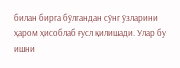билан бирга бўлгандан сўнг ўзларини ҳаром ҳисоблаб ғусл қилишади. Улар бу ишни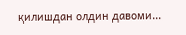қилишдан олдин давоми...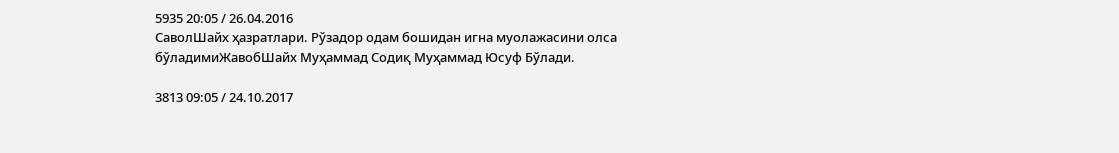5935 20:05 / 26.04.2016
СаволШайх ҳазратлари. Рўзадор одам бошидан игна муолажасини олса бўладимиЖавобШайх Муҳаммад Содиқ Муҳаммад Юсуф Бўлади.

3813 09:05 / 24.10.2017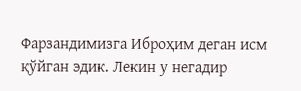Фарзандимизга Иброҳим деган исм қўйган эдик. Лекин у негадир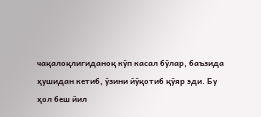чақалоқлигиданоқ кўп касал бўлар, баъзида ҳушидан кетиб, ўзини йўқотиб қўяр эди. Бу ҳол беш йил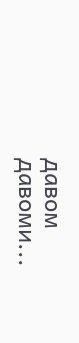давом давоми...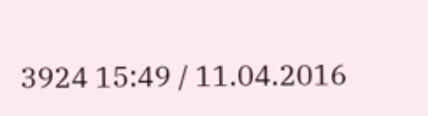3924 15:49 / 11.04.2016